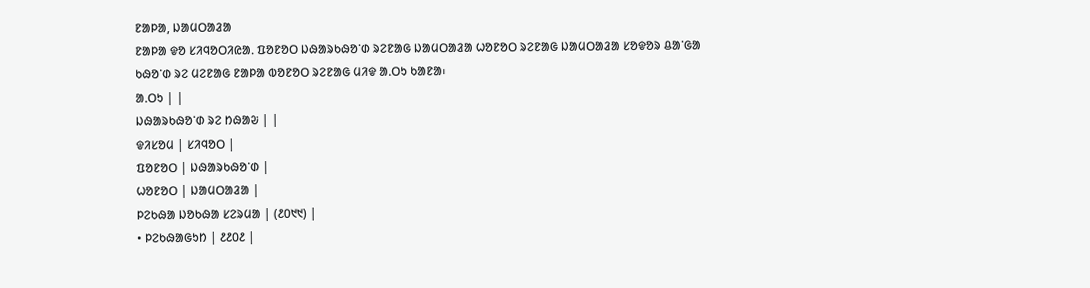ᱱᱟᱞᱟ, ᱡᱟᱢᱛᱟᱲᱟ
ᱱᱟᱞᱟ ᱫᱚ ᱥᱤᱧᱚᱛᱤᱭᱟᱹ ᱯᱚᱱᱚᱛ ᱡᱷᱟᱨᱠᱷᱚᱸᱰ ᱨᱮᱱᱟᱜ ᱡᱟᱢᱛᱟᱲᱟ ᱦᱚᱱᱚᱛ ᱨᱮᱱᱟᱜ ᱡᱟᱢᱛᱟᱲᱟ ᱥᱚᱫᱚᱨ ᱪᱟᱸᱜᱟ ᱠᱷᱚᱸᱰ ᱨᱮ ᱢᱮᱱᱟᱜ ᱱᱟᱞᱟ ᱵᱚᱱᱚᱛ ᱨᱮᱱᱟᱜ ᱢᱤᱫ ᱟᱹᱛᱩ ᱠᱟᱱᱟ᱾
ᱟᱹᱛᱩ | |
ᱡᱷᱟᱨᱠᱷᱚᱸᱰ ᱨᱮ ᱴᱷᱟᱶ | |
ᱫᱤᱥᱚᱢ | ᱥᱤᱧᱚᱛ |
ᱯᱚᱱᱚᱛ | ᱡᱷᱟᱨᱠᱷᱚᱸᱰ |
ᱦᱚᱱᱚᱛ | ᱡᱟᱢᱛᱟᱲᱟ |
ᱞᱮᱠᱷᱟ ᱡᱚᱠᱷᱟ ᱥᱮᱨᱢᱟ | (᱒᱐᱑᱑) |
• ᱞᱮᱠᱷᱟᱜᱩᱴ | ᱒᱒᱐᱒ |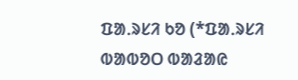ᱯᱟᱹᱨᱥᱤ ᱠᱚ (*ᱯᱟᱹᱨᱥᱤ ᱵᱟᱵᱚᱛ ᱵᱟᱲᱟᱭ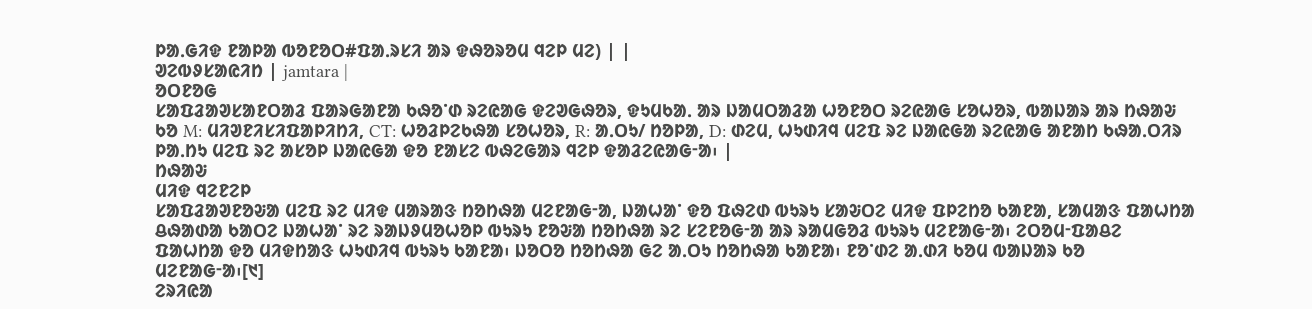ᱞᱟᱹᱜᱤᱫ ᱱᱟᱞᱟ ᱵᱚᱱᱚᱛ#ᱯᱟᱹᱨᱥᱤ ᱟᱨ ᱫᱷᱚᱨᱚᱢ ᱧᱮᱞ ᱢᱮ) | |
ᱣᱮᱵᱽᱥᱟᱭᱤᱴ | jamtara |
ᱚᱛᱱᱚᱜ
ᱥᱟᱯᱲᱟᱣᱥᱟᱱᱛᱟᱲ ᱯᱟᱨᱜᱟᱱᱟ ᱠᱷᱚᱸᱰ ᱨᱮᱭᱟᱜ ᱫᱮᱣᱜᱷᱚᱨ, ᱫᱩᱢᱠᱟᱹ ᱟᱨ ᱡᱟᱢᱛᱟᱲᱟ ᱦᱚᱱᱚᱛ ᱨᱮᱭᱟᱜ ᱥᱚᱦᱚᱨ, ᱵᱟᱡᱟᱨ ᱟᱨ ᱴᱷᱟᱶ ᱠᱚ M: ᱢᱤᱣᱱᱤᱥᱤᱯᱟᱞᱤᱴᱤ, CT: ᱦᱚᱲᱞᱮᱠᱷᱟ ᱥᱚᱦᱚᱨ, R: ᱟᱹᱛᱩ/ ᱴᱚᱞᱟ, D: ᱰᱮᱢ, ᱦᱩᱰᱤᱧ ᱢᱮᱯ ᱨᱮ ᱡᱟᱭᱜᱟ ᱨᱮᱭᱟᱜ ᱟᱱᱟᱴ ᱠᱷᱟᱹᱛᱤᱨ ᱞᱟᱹᱴᱩ ᱢᱮᱯ ᱨᱮ ᱟᱥᱚᱞ ᱡᱟᱭᱜᱟ ᱫᱚ ᱱᱟᱥᱮ ᱵᱷᱮᱜᱟᱨ ᱧᱮᱞ ᱫᱟᱲᱮᱭᱟᱜᱼᱟ᱾ |
ᱴᱷᱟᱶ
ᱢᱤᱫ ᱧᱮᱱᱮᱞ
ᱥᱟᱯᱲᱟᱣᱱᱚᱶᱟ ᱢᱮᱯ ᱨᱮ ᱢᱤᱫ ᱢᱟᱨᱟᱝ ᱴᱚᱴᱷᱟ ᱢᱮᱱᱟᱜᱼᱟ, ᱡᱟᱦᱟᱸ ᱫᱚ ᱯᱷᱮᱰ ᱵᱩᱨᱩ ᱥᱟᱶᱛᱮ ᱢᱤᱫ ᱯᱞᱮᱴᱚ ᱠᱟᱱᱟ, ᱥᱟᱢᱟᱝ ᱯᱟᱦᱴᱟ ᱪᱷᱟᱰᱟ ᱠᱟᱛᱮ ᱡᱟᱦᱟᱸ ᱨᱮ ᱨᱟᱡᱽᱢᱚᱦᱚᱞ ᱵᱩᱨᱩ ᱱᱚᱶᱟ ᱴᱚᱴᱷᱟ ᱨᱮ ᱥᱮᱱᱚᱜᱼᱟ ᱟᱨ ᱨᱟᱢᱜᱚᱲ ᱵᱩᱨᱩ ᱢᱮᱱᱟᱜᱼᱟ᱾ ᱮᱛᱚᱢᱼᱯᱟᱪᱮ ᱯᱟᱦᱴᱟ ᱫᱚ ᱢᱤᱫᱴᱟᱝ ᱦᱩᱰᱤᱧ ᱵᱩᱨᱩ ᱠᱟᱱᱟ᱾ ᱡᱚᱛᱚ ᱴᱚᱴᱷᱟ ᱜᱮ ᱟᱹᱛᱩ ᱴᱚᱴᱷᱟ ᱠᱟᱱᱟ᱾ ᱱᱚᱸᱰᱮ ᱟᱹᱰᱤ ᱠᱚᱢ ᱵᱟᱡᱟᱨ ᱠᱚ ᱢᱮᱱᱟᱜᱼᱟ᱾[᱑]
ᱮᱨᱤᱭᱟ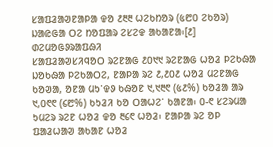ᱥᱟᱯᱲᱟᱣᱱᱟᱞᱟ ᱫᱚ ᱒᱓᱓ ᱦᱮᱠᱴᱚᱨ (᱕᱘᱐ ᱮᱠᱚᱨ) ᱡᱟᱭᱜᱟ ᱛᱮ ᱴᱚᱯᱟᱨ ᱮᱥᱮᱫ ᱟᱠᱟᱱᱟ᱾[᱒]
ᱰᱮᱢᱚᱜᱽᱨᱟᱯᱷᱤ
ᱥᱟᱯᱲᱟᱣᱥᱤᱧᱚᱛ ᱨᱮᱱᱟᱜ ᱒᱐᱑᱑ ᱨᱮᱱᱟᱜ ᱦᱚᱲ ᱞᱮᱠᱷᱟ ᱡᱚᱠᱷᱟ ᱞᱮᱠᱟᱛᱮ, ᱱᱟᱞᱟ ᱨᱮ ᱒,᱒᱐᱒ ᱦᱚᱲ ᱢᱮᱱᱟᱜ ᱠᱚᱣᱟ, ᱚᱱᱟ ᱢᱩᱸᱫᱽ ᱠᱷᱚᱱ ᱑,᱑᱓᱖ (᱕᱒%) ᱠᱚᱲᱟ ᱟᱨ ᱑,᱐᱖᱖ (᱔᱘%) ᱠᱩᱲᱤ ᱠᱚ ᱛᱟᱦᱮᱸ ᱠᱟᱱᱟ᱾ ᱐-᱖ ᱥᱮᱨᱢᱟ ᱩᱢᱮᱨ ᱨᱮᱱ ᱦᱚᱲ ᱫᱚ ᱓᱔᱖ ᱦᱚᱲ᱾ ᱱᱟᱞᱟ ᱨᱮ ᱚᱞ ᱯᱟᱲᱦᱟᱣ ᱟᱠᱟᱱ ᱦᱚᱲ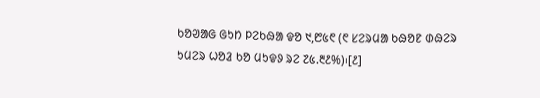ᱠᱚᱣᱟᱜ ᱜᱩᱴ ᱞᱮᱠᱷᱟ ᱫᱚ ᱑,᱘᱕᱖ (᱖ ᱥᱮᱨᱢᱟ ᱠᱷᱚᱱ ᱰᱷᱮᱨ ᱩᱢᱮᱨ ᱦᱚᱲ ᱠᱚ ᱢᱩᱫᱽ ᱨᱮ ᱗᱕.᱓᱒%)᱾[᱒]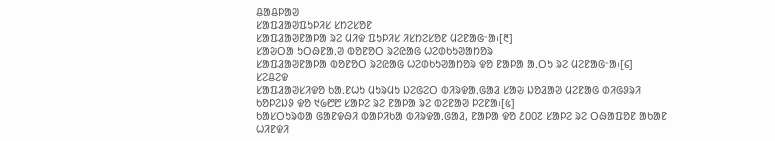ᱪᱟᱪᱞᱟᱣ
ᱥᱟᱯᱲᱟᱣᱯᱩᱞᱤᱥ ᱥᱴᱮᱥᱚᱱ
ᱥᱟᱯᱲᱟᱣᱱᱟᱞᱟ ᱨᱮ ᱢᱤᱫ ᱯᱩᱞᱤᱥ ᱤᱥᱴᱮᱥᱚᱱ ᱢᱮᱱᱟᱜᱼᱟ᱾[᱓]
ᱥᱟᱶᱛᱟ ᱩᱛᱷᱱᱟᱹᱣ ᱵᱚᱱᱚᱛ ᱨᱮᱭᱟᱜ ᱦᱮᱰᱠᱩᱣᱟᱴᱚᱨ
ᱥᱟᱯᱲᱟᱣᱱᱟᱞᱟ ᱵᱚᱱᱚᱛ ᱨᱮᱭᱟᱜ ᱦᱮᱰᱠᱩᱣᱟᱴᱚᱨ ᱫᱚ ᱱᱟᱞᱟ ᱟᱹᱛᱩ ᱨᱮ ᱢᱮᱱᱟᱜᱼᱟ᱾[᱔]
ᱥᱮᱪᱮᱫ
ᱥᱟᱯᱲᱟᱣᱥᱤᱫᱚ ᱠᱟᱹᱱᱦᱩ ᱢᱩᱨᱢᱩ ᱡᱮᱜᱮᱛ ᱵᱤᱨᱫᱟᱹᱜᱟᱲ ᱥᱟᱶ ᱡᱚᱲᱟᱣ ᱢᱮᱱᱟᱜ ᱰᱤᱜᱽᱨᱤ ᱠᱚᱞᱮᱡᱽ ᱫᱚ ᱑᱙᱘᱘ ᱥᱟᱞᱮ ᱨᱮ ᱱᱟᱞᱟ ᱨᱮ ᱵᱮᱱᱟᱣ ᱞᱮᱱᱟ᱾[᱕]
ᱠᱟᱥᱛᱩᱨᱵᱟ ᱜᱟᱱᱫᱷᱤ ᱵᱟᱞᱤᱠᱟ ᱵᱤᱨᱫᱟᱹᱜᱟᱲ, ᱱᱟᱞᱟ ᱫᱚ ᱒᱐᱐᱗ ᱥᱟᱞᱮ ᱨᱮ ᱛᱷᱟᱯᱚᱱ ᱟᱠᱟᱱ ᱦᱤᱱᱫᱤ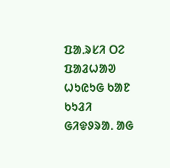ᱯᱟᱹᱨᱥᱤ ᱛᱮ ᱯᱟᱲᱦᱟᱣ ᱦᱩᱭᱩᱜ ᱠᱟᱱ ᱠᱩᱲᱤ ᱜᱤᱫᱽᱨᱟᱹ ᱟᱜ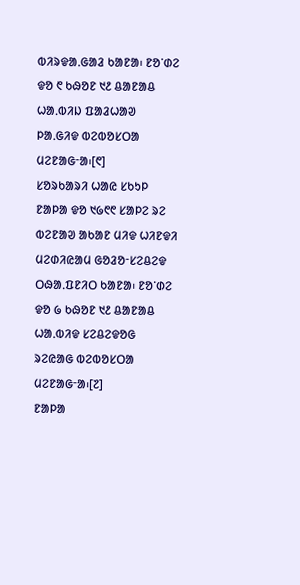ᱵᱤᱨᱫᱟᱹᱜᱟᱲ ᱠᱟᱱᱟ᱾ ᱱᱚᱸᱰᱮ ᱫᱚ ᱖ ᱠᱷᱚᱱ ᱑᱒ ᱪᱟᱱᱟᱪ ᱦᱟᱹᱵᱤᱡ ᱯᱟᱲᱦᱟᱣ ᱞᱟᱹᱜᱤᱫ ᱵᱮᱵᱚᱥᱛᱟ ᱢᱮᱱᱟᱜᱼᱟ᱾[᱖]
ᱥᱚᱨᱠᱟᱨᱤ ᱦᱟᱭ ᱥᱠᱩᱞ ᱱᱟᱞᱟ ᱫᱚ ᱑᱙᱖᱖ ᱥᱟᱞᱮ ᱨᱮ ᱵᱮᱱᱟᱣ ᱟᱠᱟᱱ ᱢᱤᱫ ᱦᱤᱱᱫᱤ ᱢᱮᱰᱤᱭᱟᱢ ᱜᱚᱲᱚᱼᱥᱮᱪᱮᱫ ᱛᱷᱟᱹᱯᱱᱤᱛ ᱠᱟᱱᱟ᱾ ᱱᱚᱸᱰᱮ ᱫᱚ ᱙ ᱠᱷᱚᱱ ᱑᱒ ᱪᱟᱱᱟᱪ ᱦᱟᱹᱵᱤᱫ ᱥᱮᱪᱮᱫᱚᱜ ᱨᱮᱭᱟᱜ ᱵᱮᱵᱚᱥᱛᱟ ᱢᱮᱱᱟᱜᱼᱟ᱾[᱗]
ᱱᱟᱞᱟ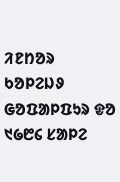ᱤᱱᱴᱚᱨ ᱠᱚᱞᱮᱡᱽ ᱜᱚᱯᱟᱞᱯᱩᱨ ᱫᱚ ᱑᱙᱘᱔ ᱥᱟᱞᱮ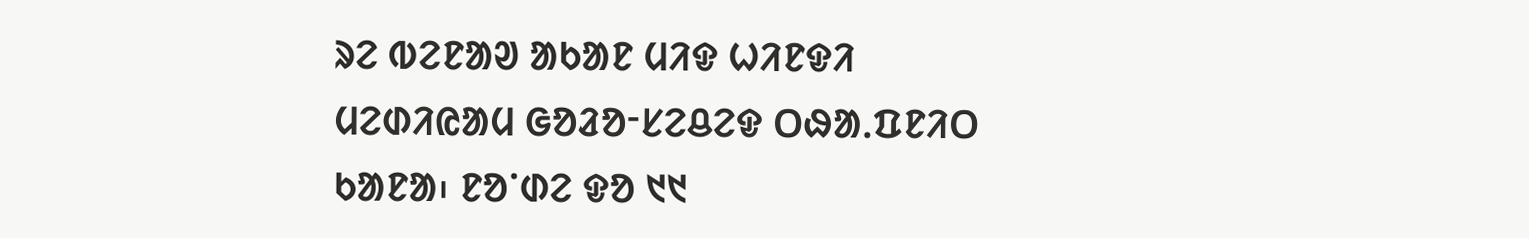ᱨᱮ ᱵᱮᱱᱟᱣ ᱟᱠᱟᱱ ᱢᱤᱫ ᱦᱤᱱᱫᱤ ᱢᱮᱰᱤᱭᱟᱢ ᱜᱚᱲᱚᱼᱥᱮᱪᱮᱫ ᱛᱷᱟᱹᱯᱱᱤᱛ ᱠᱟᱱᱟ᱾ ᱱᱚᱸᱰᱮ ᱫᱚ ᱑᱑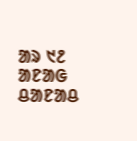ᱟᱨ ᱑᱒ ᱟᱱᱟᱜ ᱪᱟᱱᱟᱪ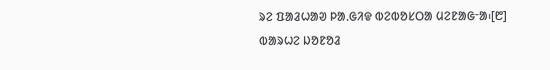ᱨᱮ ᱯᱟᱲᱦᱟᱣ ᱞᱟᱹᱜᱤᱫ ᱵᱮᱵᱚᱥᱛᱟ ᱢᱮᱱᱟᱜᱼᱟ᱾[᱘]
ᱵᱟᱨᱦᱮ ᱡᱚᱱᱚᱲ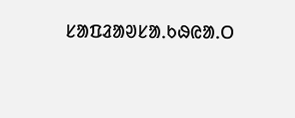ᱥᱟᱯᱲᱟᱣᱥᱟᱹᱠᱷᱭᱟᱹᱛ